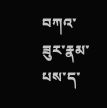བཀའ་ཟུར་རྣམ་པས་ད་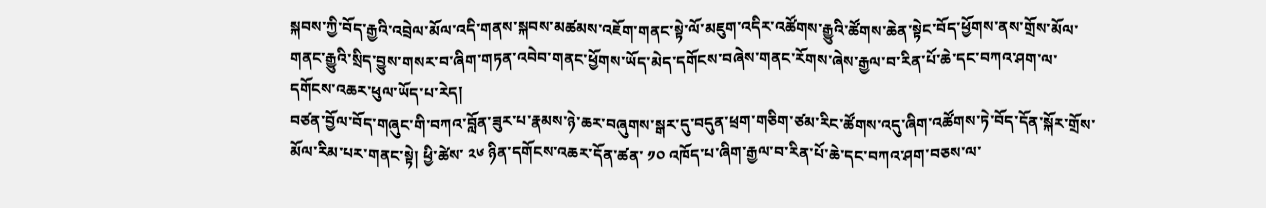སྐབས་ཀྱི་བོད་རྒྱའི་འབྲེལ་མོལ་འདི་གནས་སྐབས་མཚམས་འཇོག་གནང་སྟེ་ལོ་མཇུག་འདིར་འཚོགས་རྒྱུའི་ཚོགས་ཆེན་སྟེང་བོད་ཕྱོགས་ནས་གྲོས་མོལ་གནང་རྒྱུའི་སྲིད་བྱུས་གསར་བ་ཞིག་གཏན་འབེབ་གནང་ཕྱོགས་ཡོད་མེད་དགོངས་བཞེས་གནང་རོགས་ཞེས་རྒྱལ་བ་རིན་པོ་ཆེ་དང་བཀའ་ཤག་ལ་དགོངས་འཆར་ཕུལ་ཡོད་པ་རེད།
བཙན་བྱོལ་བོད་གཞུང་གི་བཀའ་བློན་ཟུར་པ་རྣམས་ཉེ་ཆར་བཞུགས་སྒར་དུ་བདུན་ཕྲག་གཅིག་ཙམ་རིང་ཚོགས་འདུ་ཞིག་འཚོགས་ཏེ་བོད་དོན་སྐོར་གྲོས་མོལ་རིམ་པར་གནང་སྟེ། ཕྱི་ཚེས་ ༢༦ ཉིན་དགོངས་འཆར་དོན་ཚན་ ༡༠ འཁོད་པ་ཞིག་རྒྱལ་བ་རིན་པོ་ཆེ་དང་བཀའ་ཤག་བཅས་ལ་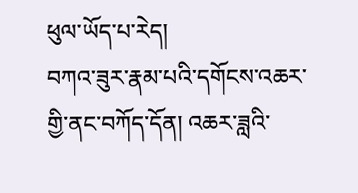ཕུལ་ཡོད་པ་རེད།
བཀའ་ཟུར་རྣམ་པའི་དགོངས་འཆར་གྱི་ནང་བཀོད་དོན། འཆར་ཟླའི་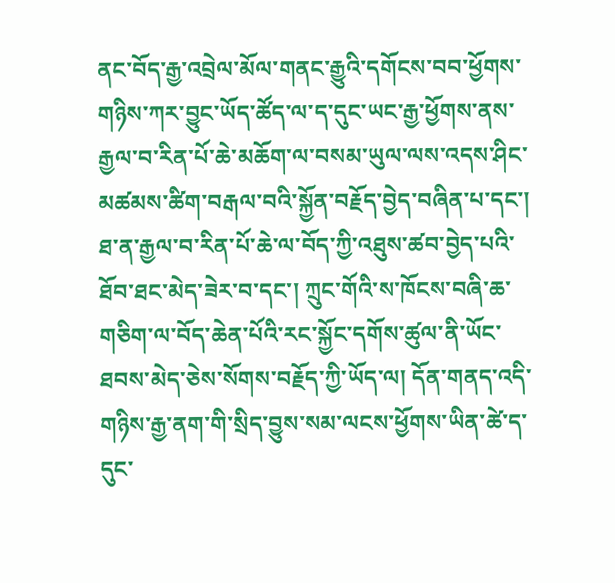ནང་བོད་རྒྱ་འབྲེལ་མོལ་གནང་རྒྱུའི་དགོངས་བབ་ཕྱོགས་གཉིས་ཀར་བྱུང་ཡོད་ཚོད་ལ་ད་དུང་ཡང་རྒྱ་ཕྱོགས་ནས་རྒྱལ་བ་རིན་པོ་ཆེ་མཆོག་ལ་བསམ་ཡུལ་ལས་འདས་ཤིང་མཚམས་ཚིག་བརྒལ་བའི་སྐྱོན་བརྗོད་བྱེད་བཞིན་པ་དང་། ཐ་ན་རྒྱལ་བ་རིན་པོ་ཆེ་ལ་བོད་ཀྱི་འཐུས་ཚབ་བྱེད་པའི་ཐོབ་ཐང་མེད་ཟེར་བ་དང་། ཀྲུང་གོའི་ས་ཁོངས་བཞི་ཆ་གཅིག་ལ་བོད་ཆེན་པོའི་རང་སྐྱོང་དགོས་ཚུལ་ནི་ཡོང་ཐབས་མེད་ཅེས་སོགས་བརྗོད་ཀྱི་ཡོད་ལ། དོན་གནད་འདི་གཉིས་རྒྱ་ནག་གི་སྲིད་བྱུས་སམ་ལངས་ཕྱོགས་ཡིན་ཚེ་ད་དུང་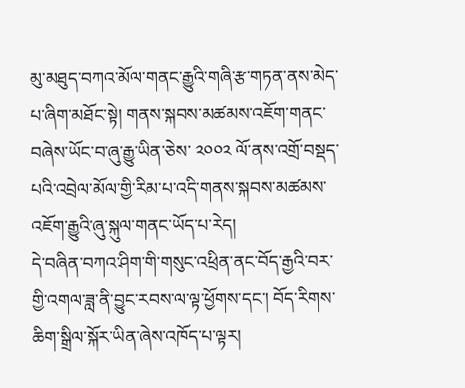མུ་མཐུད་བཀའ་མོལ་གནང་རྒྱུའི་གཞི་རྩ་གཏན་ནས་མེད་པ་ཞིག་མཐོང་སྟེ། གནས་སྐབས་མཚམས་འཇོག་གནང་བཞེས་ཡོང་བ་ཞུ་རྒྱུ་ཡིན་ཅེས་ ༢༠༠༢ ལོ་ནས་འགྲོ་བསྡད་པའི་འབྲེལ་མོལ་གྱི་རིམ་པ་འདི་གནས་སྐབས་མཚམས་འཇོག་རྒྱུའི་ཞུ་སྐུལ་གནང་ཡོད་པ་རེད།
དེ་བཞིན་བཀའ་ཤིག་གི་གསུང་འཕྲིན་ནང་བོད་རྒྱའི་བར་གྱི་འགལ་ཟླ་ནི་བྱུང་རབས་ལ་ལྟ་ཕྱོགས་དང་། བོད་རིགས་ཆིག་སྒྲིལ་སྐོར་ཡིན་ཞེས་འཁོད་པ་ལྟར།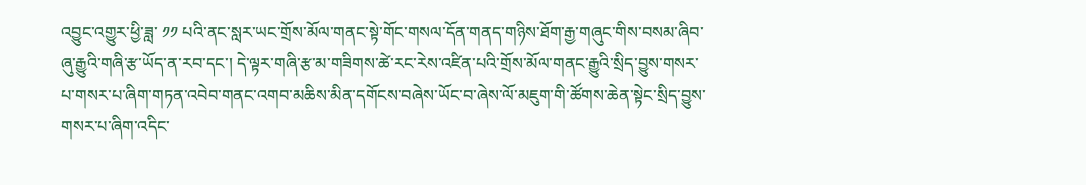འབྱུང་འགྱུར་ཕྱི་ཟླ་ ༡༡ པའི་ནང་སླར་ཡང་གྲོས་མོལ་གནང་སྟེ་གོང་གསལ་དོན་གནད་གཉིས་ཐོག་རྒྱ་གཞུང་གིས་བསམ་ཞིབ་ཞུ་རྒྱུའི་གཞི་རྩ་ཡོད་ན་རབ་དང་། དེ་ལྟར་གཞི་རྩ་མ་གཟིགས་ཚེ་རང་རེས་འཛིན་པའི་གྲོས་མོལ་གནང་རྒྱུའི་སྲིད་བྱུས་གསར་པ་གསར་པ་ཞིག་གཏན་འབེབ་གནང་འགབ་མཆིས་མིན་དགོངས་བཞེས་ཡོང་བ་ཞེས་ལོ་མཇུག་གི་ཚོགས་ཆེན་སྟེང་སྲིད་བྱུས་གསར་པ་ཞིག་འདིང་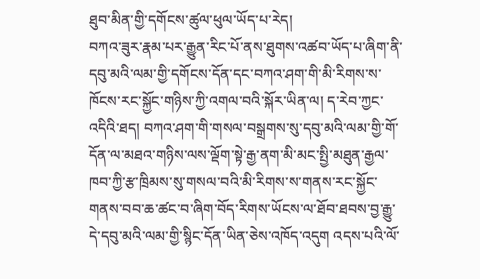ཐུབ་མིན་གྱི་དགོངས་ཚུལ་ཕུལ་ཡོད་པ་རེད།
བཀའ་ཟུར་རྣམ་པར་རྒྱུན་རིང་པོ་ནས་ཐུགས་འཚབ་ཡོད་པ་ཞིག་ནི་དབུ་མའི་ལམ་གྱི་དགོངས་དོན་དང་བཀའ་ཤག་གི་མི་རིགས་ས་ཁོངས་རང་སྐྱོང་གཉིས་ཀྱི་འགལ་བའི་སྐོར་ཡིན་ལ། ད་རེབ་ཀྱང་འདིའི་ཐད། བཀའ་ཤག་གི་གསལ་བསྒྲགས་སུ་དབུ་མའི་ལམ་གྱི་གོ་དོན་ལ་མཐའ་གཉིས་ལས་ལྡོག་སྟེ་རྒྱ་ནག་མི་མང་སྤྱི་མཐུན་རྒྱལ་ཁབ་ཀྱི་རྩ་ཁྲིམས་སུ་གསལ་བའི་མི་རིགས་ས་གནས་རང་སྐྱོང་གནས་བབ་ཆ་ཚང་བ་ཞིག་བོད་རིགས་ཡོངས་ལ་ཐོབ་ཐབས་བྱ་རྒྱུ་དེ་དབུ་མའི་ལམ་གྱི་སྙིང་དོན་ཡིན་ཅེས་འཁོད་འདུག འདས་པའི་ལོ་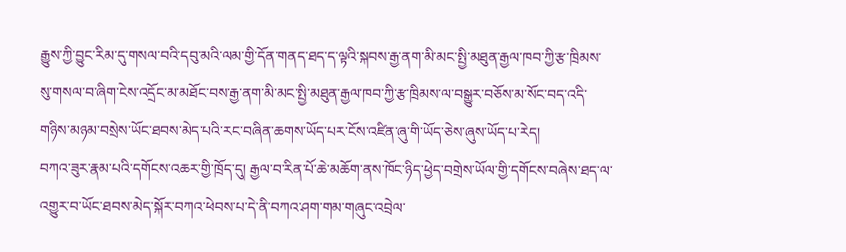རྒྱུས་ཀྱི་བྱུང་རིམ་དུ་གསལ་བའི་དབུ་མའི་ལམ་གྱི་དོན་གནད་ཐད་ད་ལྟའི་སྐབས་རྒྱ་ནག་མི་མང་སྤྱི་མཐུན་རྒྱལ་ཁབ་ཀྱི་རྩ་ཁྲིམས་སུ་གསལ་བ་ཞིག་ངེས་འདྲོང་མ་མཐོང་བས་རྒྱ་ནག་མི་མང་སྤྱི་མཐུན་རྒྱལ་ཁབ་ཀྱི་རྩ་ཁྲིམས་ལ་བསྒྱུར་བཅོས་མ་སོང་བད་འདི་གཉིས་མཉམ་བསྲེས་ཡོང་ཐབས་མེད་པའི་རང་བཞིན་ཆགས་ཡོད་པར་ངོས་འཛིན་ཞུ་གི་ཡོད་ཅེས་ཞུས་ཡོད་པ་རེད།
བཀའ་ཟུར་རྣམ་པའི་དགོངས་འཆར་གྱི་ཁྲོད་དུ། རྒྱལ་བ་རིན་པོ་ཆེ་མཆོག་ནས་ཁོང་ཉིད་ཕྱེད་བགྲེས་ཡོལ་གྱི་དགོངས་བཞེས་ཐད་ལ་འགྱུར་བ་ཡོང་ཐབས་མེད་སྐོར་བཀའ་ཕེབས་པ་དེ་ནི་བཀའ་ཤག་གམ་གཞུང་འབྲེལ་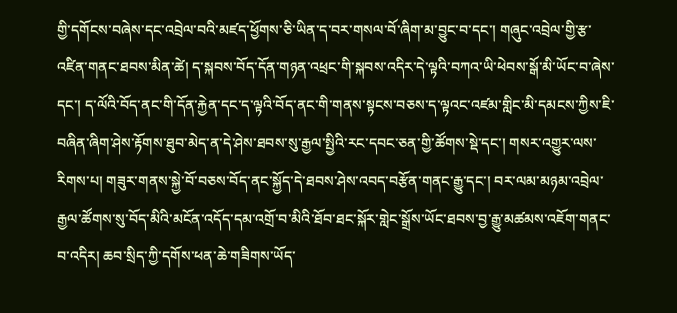གྱི་དགོངས་བཞེས་དང་འབྲེལ་བའི་མཛད་ཕྱོགས་ཅི་ཡིན་ད་བར་གསལ་བོ་ཞིག་མ་བྱུང་བ་དང་། གཞུང་འབྲེལ་གྱི་རྩ་འཛིན་གནང་ཐབས་མིན་ཚེ། ད་སྐབས་བོད་དོན་གཉན་འཕྲང་གི་སྐབས་འདིར་དེ་ལྟའི་བཀའ་ཡི་ཕེབས་སྒོ་མི་ཡོང་བ་ཞེས་དང་། ད་ལོའི་བོད་ནང་གི་དོན་རྐྱེན་དང་ད་ལྟའི་བོད་ནང་གི་གནས་སྟངས་བཅས་ད་ལྟའང་འཛམ་གླིང་མི་དམངས་ཀྱིས་ཇི་བཞིན་ཞིག་ཤེས་རྟོགས་ཐུབ་མེད་ན་དེ་ཤེས་ཐབས་སུ་རྒྱལ་སྤྱིའི་རང་དབང་ཅན་གྱི་ཚོགས་སྡེ་དང་། གསར་འགྱུར་ལས་རིགས་པ། གཟུར་གནས་སྐྱེ་བོ་བཅས་བོད་ནང་སྐྱོད་དེ་ཐབས་ཤེས་འབད་བརྩོན་གནང་རྒྱུ་དང་། བར་ལམ་མཉམ་འབྲེལ་རྒྱལ་ཚོགས་སུ་བོད་མིའི་མངོན་འདོད་དམ་འགྲོ་བ་མིའི་ཐོབ་ཐང་སྐོར་གླེང་སྒྲོས་ཡོང་ཐབས་བྱ་རྒྱུ་མཚམས་འཇོག་གནང་བ་འདིར། ཆབ་སྲིད་ཀྱི་དགོས་ཕན་ཆེ་གཟིགས་ཡོད་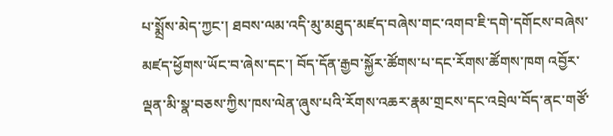པ་སྨྲོས་མེད་ཀྱང་། ཐབས་ལམ་འདི་མུ་མཐུད་མཛད་བཞེས་གང་འགབ་ཇི་དགེ་དགོངས་བཞེས་མཛད་ཕྱོགས་ཡོང་བ་ཞེས་དང་། བོད་དོན་རྒྱབ་སྐྱོར་ཚོགས་པ་དང་རོགས་ཚོགས་ཁག འབྱོར་ལྡན་མི་སྣ་བཅས་ཀྱིས་ཁས་ལེན་ཞུས་པའི་རོགས་འཆར་རྣམ་གྲངས་དང་འབྲེལ་བོད་ནང་གཙོ་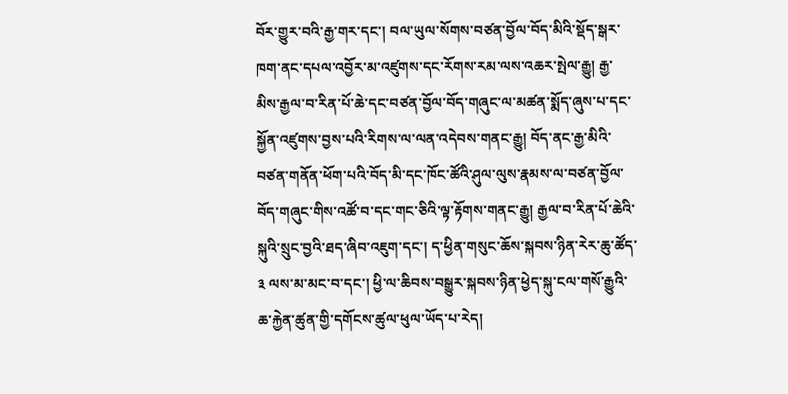བོར་གྱུར་བའི་རྒྱ་གར་དང་། བལ་ཡུལ་སོགས་བཙན་བྱོལ་བོད་མིའི་སྡོད་སྒར་ཁག་ནང་དཔལ་འབྱོར་མ་འཛུགས་དང་རོགས་རམ་ལས་འཆར་སྤེལ་རྒྱུ། རྒྱ་མིས་རྒྱལ་བ་རིན་པོ་ཆེ་དང་བཙན་བྱོལ་བོད་གཞུང་ལ་མཚན་སྨོད་ཞུས་པ་དང་སྐྱོན་འཛུགས་བྱས་པའི་རིགས་ལ་ལན་འདེབས་གནང་རྒྱུ། བོད་ནང་རྒྱ་མིའི་བཙན་གནོན་ཕོག་པའི་བོད་མི་དང་ཁོང་ཚོའི་ཤུལ་ལུས་རྣམས་ལ་བཙན་བྱོལ་བོད་གཞུང་གིས་འཚོ་བ་དང་གང་ཅིའི་ལྟ་རྟོགས་གནང་རྒྱུ། རྒྱལ་བ་རིན་པོ་ཆེའི་སྐུའི་སྲུང་བྱའི་ཐད་ཞིབ་འཇུག་དང་། ད་ཕྱིན་གསུང་ཆོས་སྐབས་ཉིན་རེར་ཆུ་ཚོད་ ༣ ལས་མ་མང་བ་དང་། ཕྱི་ལ་ཆིབས་བསྒྱུར་སྐབས་ཉིན་ཕྱེད་སྐུ་ངལ་གསོ་རྒྱུའི་ཆ་རྐྱེན་ཚུན་གྱི་དགོངས་ཚུལ་ཕུལ་ཡོད་པ་རེད།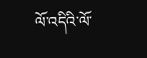ལོ་འདིའི་ལོ་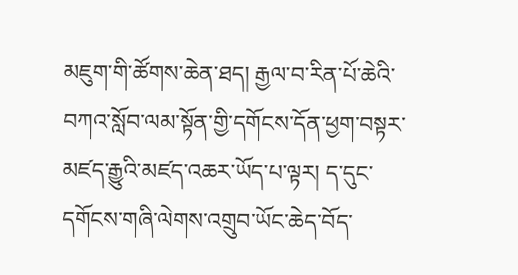མཇུག་གི་ཚོགས་ཆེན་ཐད། རྒྱལ་བ་རིན་པོ་ཆེའི་བཀའ་སློབ་ལམ་སྟོན་གྱི་དགོངས་དོན་ཕྱག་བསྟར་མཛད་རྒྱུའི་མཛད་འཆར་ཡོད་པ་ལྟར། ད་དུང་དགོངས་གཞི་ལེགས་འགྲུབ་ཡོང་ཆེད་བོད་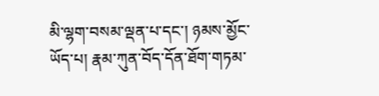མི་ལྷག་བསམ་ལྡན་པ་དང་། ཉམས་མྱོང་ཡོད་པ། རྣམ་ཀུན་བོད་དོན་ཐོག་གཏམ་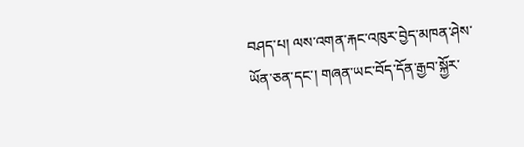བཤད་པ། ལས་འགན་རྐང་འཁུར་བྱེད་མཁན་ཤེས་ཡོན་ཅན་དང་། གཞན་ཡང་བོད་དོན་རྒྱབ་སྐྱོར་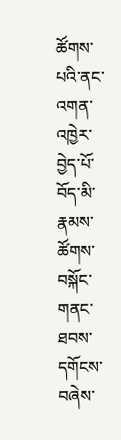ཚོགས་པའི་ནང་འགན་འཁྱེར་བྱེད་པོ་བོད་མི་རྣམས་ཚོགས་བསྐོང་གནང་ཐབས་དགོངས་བཞེས་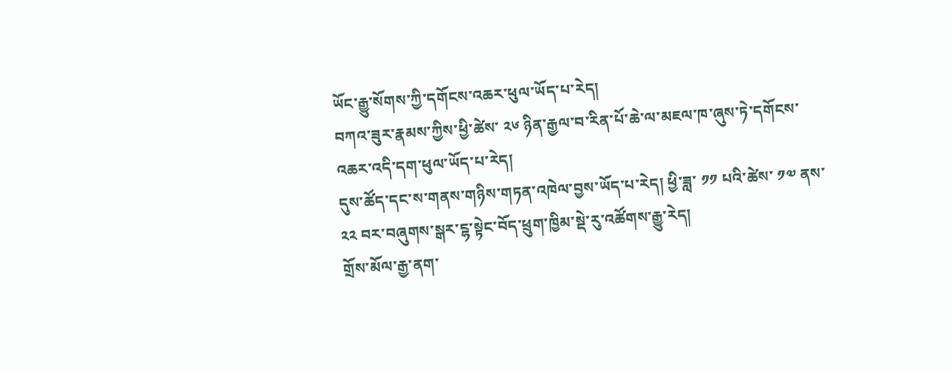ཡོང་རྒྱུ་སོགས་ཀྱི་དགོངས་འཆར་ཕུལ་ཡོད་པ་རེད།
བཀའ་ཟུར་རྣམས་ཀྱིས་ཕྱི་ཚེས་ ༢༦ ཉིན་རྒྱལ་བ་རིན་པོ་ཆེ་ལ་མཇལ་ཁ་ཞུས་ཏེ་དགོངས་འཆར་འདི་དག་ཕུལ་ཡོད་པ་རེད།
དུས་ཚོད་དང་ས་གནས་གཉིས་གཏན་འཁེལ་བྱས་ཡོད་པ་རེད། ཕྱི་ཟླ་ ༡༡ པའི་ཚེས་ ༡༧ ནས་ ༢༢ བར་བཞུགས་སྒར་ངྷ་སྟེང་བོད་ཕྲུག་ཁྱིམ་སྡེ་རུ་འཚོགས་རྒྱུ་རེད།
གྲོས་མོལ་རྒྱ་ནག་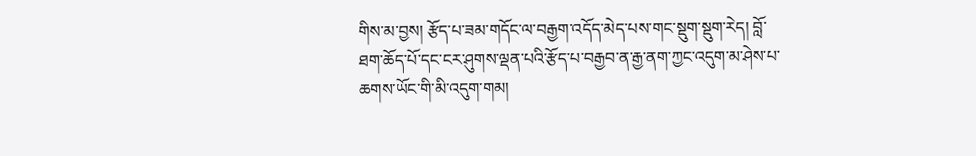གིས་མ་བྱས། རྩོད་པ་ཟམ་གདོང་ལ་བརྒྱག་འདོད་མེད་པས་གང་སྡུག་སྡུག་རེད། བློ་ཐག་ཆོད་པོ་དང་ངར་ཤུགས་ལྡན་པའི་རྩོད་པ་བརྒྱབ་ན་རྒྱ་ནག་ཀྱང་འདུག་མ་ཤེས་པ་ཆགས་ཡོང་གི་མི་འདུག་གམ།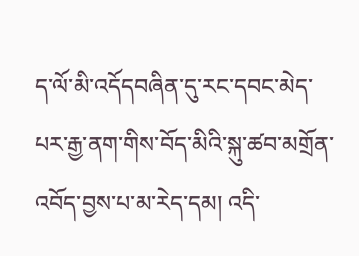ད་ལོ་མི་འདོདབཞིན་དུ་རང་དབང་མེད་པར་རྒྱ་ནག་གིས་བོད་མིའི་སྐུ་ཚབ་མགྲོན་འབོད་བྱས་པ་མ་རེད་དམ། འདི་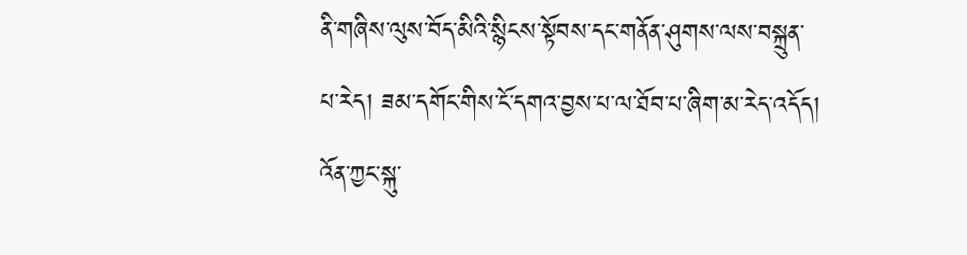ནི་གཞིས་ལུས་བོད་མིའི་སྙིངས་སྟོབས་དང་གནོན་ཤུགས་ལས་བསྐྲུན་པ་རེད། ཟམ་དགོང་གིས་ངོ་དགའ་བྱས་པ་ལ་ཐོབ་པ་ཞིག་མ་རེད་འདོད། འོན་ཀྱང་སྐུ་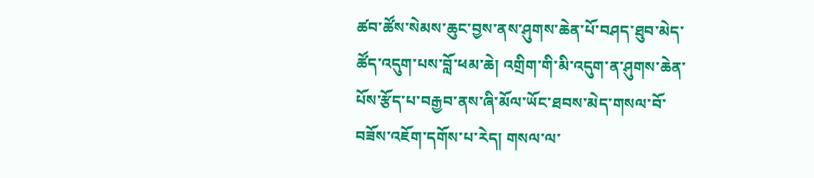ཚབ་ཚོས་སེམས་ཆུང་བྱས་ནས་ཤུགས་ཆེན་པོ་བཤད་ཐུབ་མེད་ཚོད་འདུག་པས་བློ་ཕམ་ཆེ། འགྲིག་གི་མི་འདུག་ན་ཤུགས་ཆེན་པོས་རྩོད་པ་བརྒྱབ་ནས་ཞི་མོལ་ཡོང་ཐབས་མེད་གསལ་བོ་བཟོས་འཇོག་དགོས་པ་རེད། གསལ་ལ་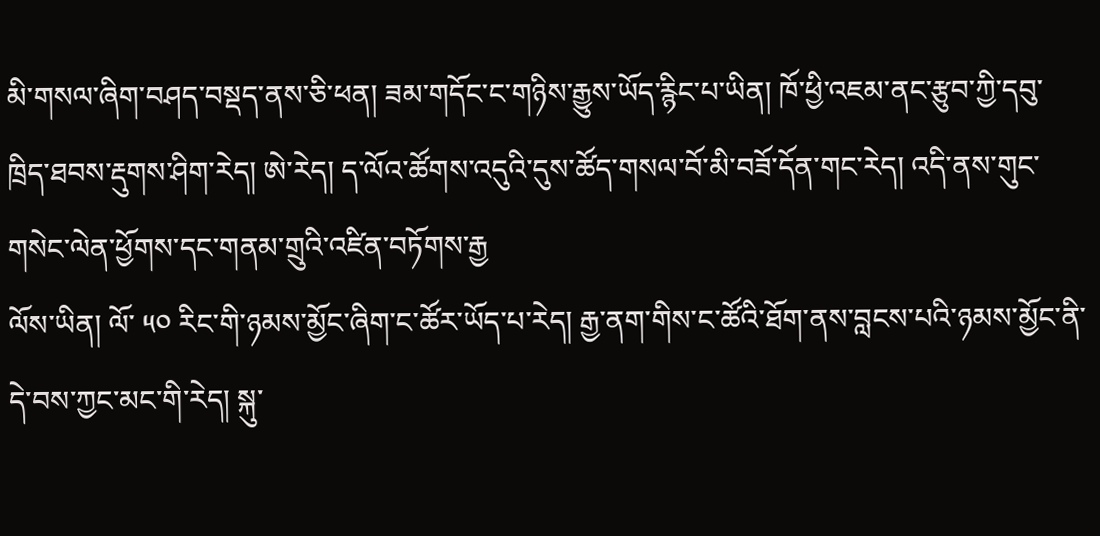མི་གསལ་ཞིག་བཤད་བསྡད་ནས་ཅི་ཕན། ཟམ་གདོང་ང་གཉིས་རྒྱུས་ཡོད་རྙིང་པ་ཡིན། ཁོ་ཕྱི་འཇམ་ནང་རྩུབ་ཀྱི་དབུ་ཁྲིད་ཐབས་རྡུགས་ཤིག་རེད། ཨེ་རེད། ད་ལོའ་ཚོགས་འདུའི་དུས་ཚོད་གསལ་བོ་མི་བཟོ་དོན་གང་རེད། འདི་ནས་གུང་གསེང་ལེན་ཕྱོགས་དང་གནམ་གྲུའི་འཛིན་བཏོགས་རྒྱ
ལོས་ཡིན། ལོ་ ༥༠ རིང་གི་ཉམས་མྱོང་ཞིག་ང་ཚོར་ཡོད་པ་རེད། རྒྱ་ནག་གིས་ང་ཚོའི་ཐོག་ནས་བླངས་པའི་ཉམས་མྱོང་ནི་དེ་བས་ཀྱང་མང་གི་རེད། སྐུ་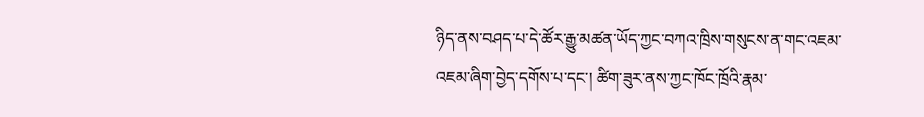ཉིད་ནས་བཤད་པ་དེ་ཚོར་རྒྱུ་མཚན་ཡོད་ཀྱང་བཀའ་ཁྲིས་གསུངས་ན་གང་འཇམ་འཇམ་ཞིག་བྱེད་དགོས་པ་དང་། ཚིག་ཟུར་ནས་ཀྱང་ཁོང་ཁྲོའི་རྣམ་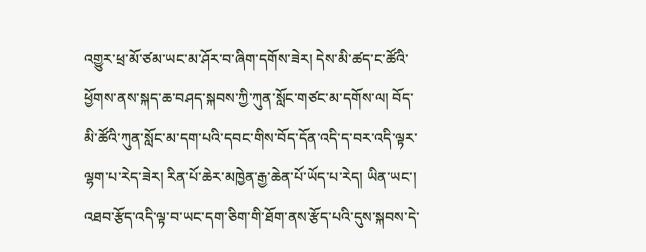འགྱུར་ཕྲ་མོ་ཙམ་ཡང་མ་ཤོར་བ་ཞིག་དགོས་ཟེར། དེས་མི་ཚད་ང་ཚོའི་ཕྱོགས་ནས་སྐད་ཆ་བཤད་སྐབས་ཀྱི་ཀུན་སློང་གཙང་མ་དགོས་ལ། བོད་མི་ཚོའི་ཀུན་སློང་མ་དག་པའི་དབང་གིས་བོད་དོན་འདི་ད་བར་འདི་ལྟར་ལྷག་པ་རེད་ཟེར། རིན་པོ་ཆེར་མཁྱེན་རྒྱ་ཆེན་པོ་ཡོད་པ་རེད། ཡིན་ཡང་། འཐབ་རྩོད་འདི་ལྟ་བ་ཡང་དག་ཅིག་གི་ཐོག་ནས་རྩོད་པའི་དུས་སྐབས་དེ་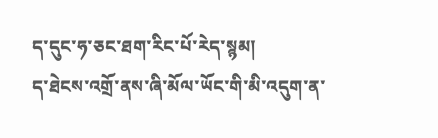ད་དུང་ཧ་ཅང་ཐག་རིང་པོ་རེད་སྙམ།
ད་ཐེངས་འགྲོ་ནས་ཞི་མོལ་ཡོང་གི་མི་འདུག་ན་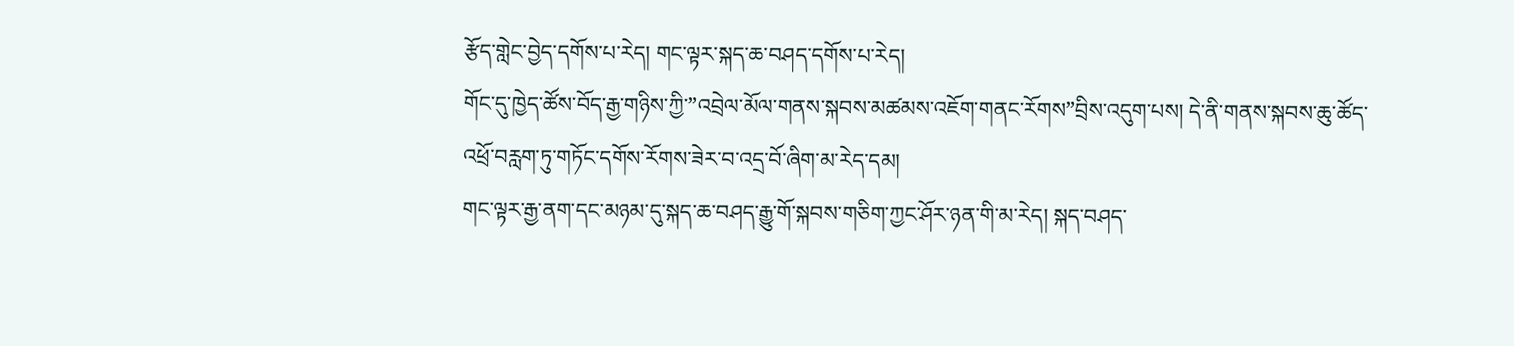རྩོད་གླེང་བྱེད་དགོས་པ་རེད། གང་ལྟར་སྐད་ཆ་བཤད་དགོས་པ་རེད།
གོང་དུ་ཁྱེད་ཚོས་བོད་རྒྱ་གཉིས་ཀྱི་”འབྲེལ་མོལ་གནས་སྐབས་མཚམས་འཇོག་གནང་རོགས”བྲིས་འདུག་པས། དེ་ནི་གནས་སྐབས་ཆུ་ཚོད་འཕྲོ་བརླག་ཏུ་གཏོང་དགོས་རོགས་ཟེར་བ་འདྲ་བོ་ཞིག་མ་རེད་དམ།
གང་ལྟར་རྒྱ་ནག་དང་མཉམ་དུ་སྐད་ཆ་བཤད་རྒྱུ་གོ་སྐབས་གཅིག་ཀྱང་ཤོར་ཉན་གི་མ་རེད། སྐད་བཤད་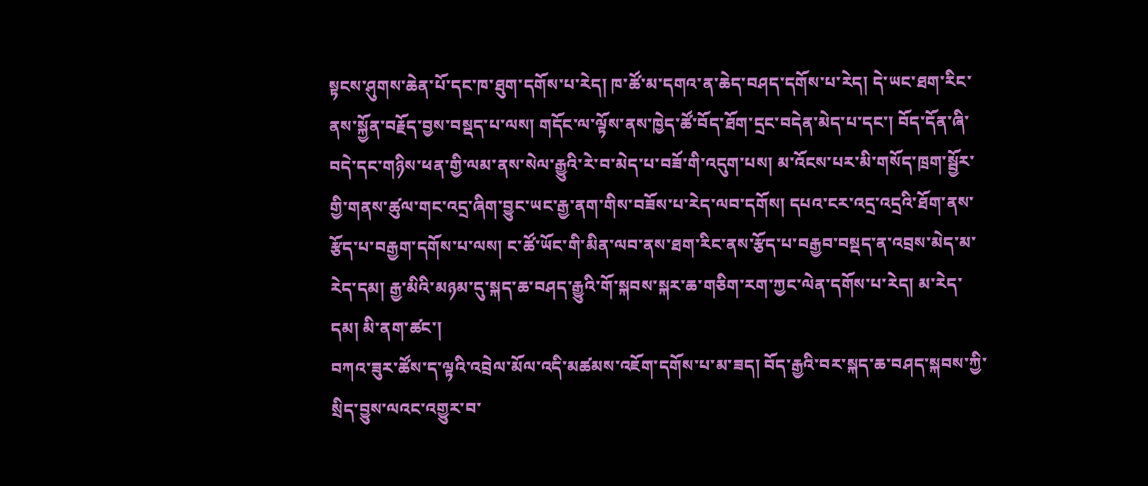སྟངས་ཤུགས་ཆེན་པོ་དང་ཁ་ཐུག་དགོས་པ་རེད། ཁ་ཚོ་མ་དགའ་ན་ཆེད་བཤད་དགོས་པ་རེད། དེ་ཡང་ཐག་རིང་ནས་སྐྱོན་བརྗོད་བྱས་བསྡད་པ་ལས། གདོང་ལ་ལྟོས་ནས་ཁྱེད་ཚོ་བོད་ཐོག་དྲང་བདེན་མེད་པ་དང་། བོད་དོན་ཞི་བདེ་དང་གཉིས་ཕན་གྱི་ལམ་ནས་སེལ་རྒྱུའི་རེ་བ་མེད་པ་བཟོ་གི་འདུག་པས། མ་འོངས་པར་མི་གསོད་ཁྲག་སྦྱོར་གྱི་གནས་ཚུལ་གང་འདྲ་ཞིག་བྱུང་ཡང་རྒྱ་ནག་གིས་བཟོས་པ་རེད་ལབ་དགོས། དཔའ་ངར་འདྲ་འདྲའི་ཐོག་ནས་རྩོད་པ་བརྒྱག་དགོས་པ་ལས། ང་ཚོ་ཡོང་གི་མིན་ལབ་ནས་ཐག་རིང་ནས་རྩོད་པ་བརྒྱབ་བསྡད་ན་འབྲས་མེད་མ་རེད་དམ། རྒྱ་མིའི་མཉམ་དུ་སྐད་ཆ་བཤད་རྒྱུའི་གོ་སྐབས་སྐར་ཆ་གཅིག་རག་ཀྱང་ལེན་དགོས་པ་རེད། མ་རེད་དམ། མི་ནག་ཚང་།
བཀའ་ཟུར་ཚོས་ད་ལྟའི་འབྲེལ་མོལ་འདི་མཚམས་འཇོག་དགོས་པ་མ་ཟད། བོད་རྒྱའི་བར་སྐད་ཆ་བཤད་སྐབས་ཀྱི་སྲིད་བྱུས་ལའང་འགྱུར་བ་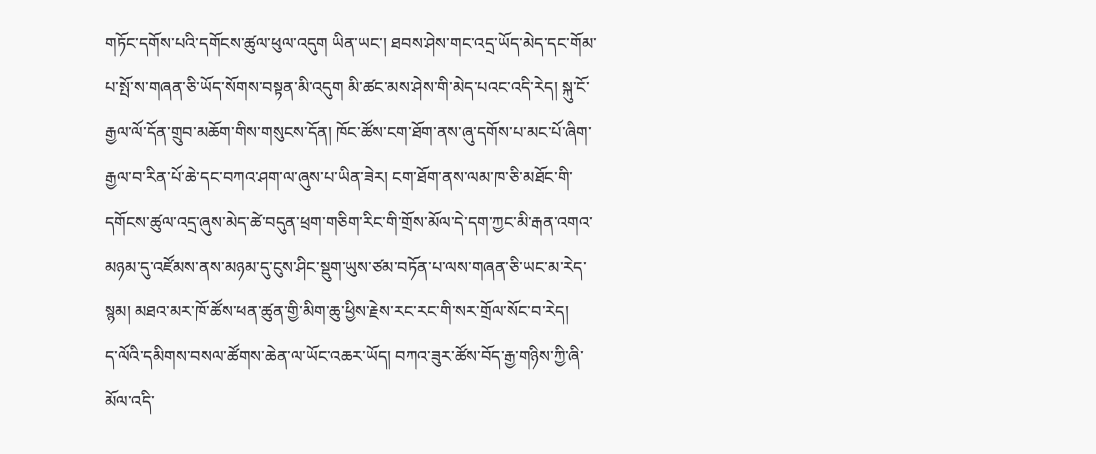གཏོང་དགོས་པའི་དགོངས་ཚུལ་ཕུལ་འདུག ཡིན་ཡང་། ཐབས་ཤེས་གང་འདྲ་ཡོད་མེད་དང་གོམ་པ་སྤོ་ས་གཞན་ཅི་ཡོད་སོགས་བསྟན་མི་འདུག མི་ཚང་མས་ཤེས་གི་མེད་པའང་འདི་རེད། སྐུ་ངོ་རྒྱལ་ལོ་དོན་གྲུབ་མཆོག་གིས་གསུངས་དོན། ཁོང་ཚོས་ངག་ཐོག་ནས་ཞུ་དགོས་པ་མང་པོ་ཞིག་རྒྱལ་བ་རིན་པོ་ཆེ་དང་བཀའ་ཤག་ལ་ཞུས་པ་ཡིན་ཟེར། ངག་ཐོག་ནས་ལམ་ཁ་ཅི་མཐོང་གི་དགོངས་ཚུལ་འདྲ་ཞུས་མེད་ཚེ་བདུན་ཕྲག་གཅིག་རིང་གི་གྲོས་མོལ་དེ་དག་ཀྱང་མི་རྒན་འགའ་མཉམ་དུ་འཛོམས་ནས་མཉམ་དུ་ངུས་ཤིང་སྡུག་ཡུས་ཙམ་བཏོན་པ་ལས་གཞན་ཅི་ཡང་མ་རེད་སྙམ། མཐའ་མར་ཁོ་ཚོས་ཕན་ཚུན་གྱི་མིག་ཆུ་ཕྱིས་རྗེས་རང་རང་གི་སར་གྲོལ་སོང་བ་རེད།
ད་ལོའི་དམིགས་བསལ་ཚོགས་ཆེན་ལ་ཡོང་འཆར་ཡོད། བཀའ་ཟུར་ཚོས་བོད་རྒྱ་གཉིས་ཀྱི་ཞི་མོལ་འདི་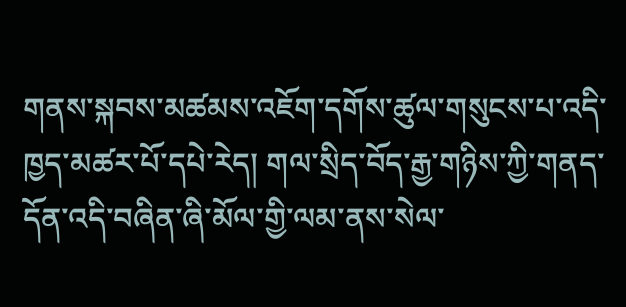གནས་སྐབས་མཚམས་འཇོག་དགོས་ཚུལ་གསུངས་པ་འདི་ཁྱད་མཚར་པོ་དཔེ་རེད། གལ་སྲིད་བོད་རྒྱ་གཉིས་ཀྱི་གནད་དོན་འདི་བཞིན་ཞི་མོལ་གྱི་ལམ་ནས་སེལ་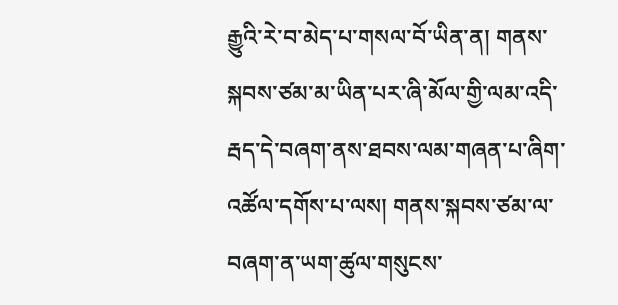རྒྱུའི་རེ་བ་མེད་པ་གསལ་བོ་ཡིན་ན། གནས་སྐབས་ཙམ་མ་ཡིན་པར་ཞི་མོལ་གྱི་ལམ་འདི་རྦད་དེ་བཞག་ནས་ཐབས་ལམ་གཞན་པ་ཞིག་འཚོལ་དགོས་པ་ལས། གནས་སྐབས་ཙམ་ལ་བཞག་ན་ཡག་ཚུལ་གསུངས་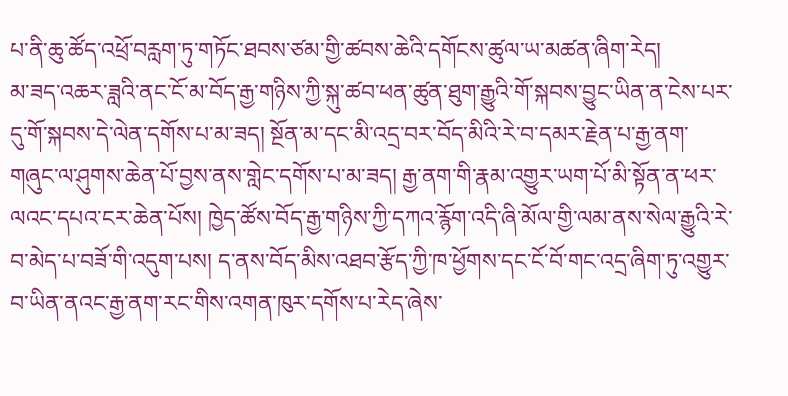པ་ནི་ཆུ་ཚོད་འཕྲོ་བརླག་ཏུ་གཏོང་ཐབས་ཙམ་གྱི་ཚབས་ཆེའི་དགོངས་ཚུལ་ཡ་མཚན་ཞིག་རེད།
མ་ཟད་འཆར་ཟླའི་ནང་ངོ་མ་བོད་རྒྱ་གཉིས་ཀྱི་སྐུ་ཚབ་ཕན་ཚུན་ཐུག་རྒྱུའི་གོ་སྐབས་བྱུང་ཡིན་ན་ངེས་པར་དུ་གོ་སྐབས་དེ་ལེན་དགོས་པ་མ་ཟད། སྔོན་མ་དང་མི་འདྲ་བར་བོད་མིའི་རེ་བ་དམར་རྗེན་པ་རྒྱ་ནག་གཞུང་ལ་ཤུགས་ཆེན་པོ་བྱས་ནས་གླེང་དགོས་པ་མ་ཟད། རྒྱ་ནག་གི་རྣམ་འགྱུར་ཡག་པོ་མི་སྟོན་ན་ཕར་ལའང་དཔའ་ངར་ཆེན་པོས། ཁྱེད་ཚོས་བོད་རྒྱ་གཉིས་ཀྱི་དཀའ་རྙོག་འདི་ཞི་མོལ་གྱི་ལམ་ནས་སེལ་རྒྱུའི་རེ་བ་མེད་པ་བཟོ་གི་འདུག་པས། ད་ནས་བོད་མིས་འཐབ་རྩོད་ཀྱི་ཁ་ཕྱོགས་དང་ངོ་བོ་གང་འདྲ་ཞིག་ཏུ་འགྱུར་བ་ཡིན་ནའང་རྒྱ་ནག་རང་གིས་འགན་ཁུར་དགོས་པ་རེད་ཞེས་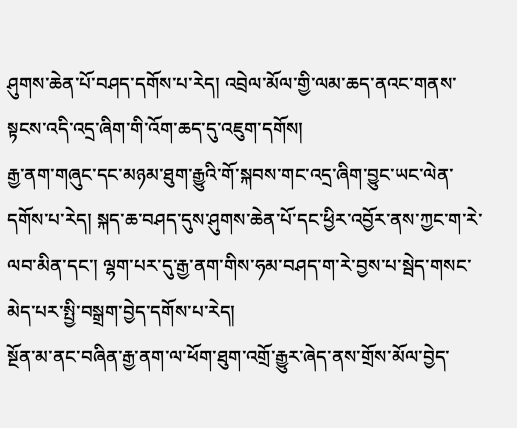ཤུགས་ཆེན་པོ་བཤད་དགོས་པ་རེད། འབྲེལ་མོལ་གྱི་ལམ་ཆད་ནའང་གནས་སྟངས་འདི་འདྲ་ཞིག་གི་འོག་ཆད་དུ་འཇུག་དགོས།
རྒྱ་ནག་གཞུང་དང་མཉམ་ཐུག་རྒྱུའི་གོ་སྐབས་གང་འདྲ་ཞིག་བྱུང་ཡང་ལེན་དགོས་པ་རེད། སྐད་ཆ་བཤད་དུས་ཤུགས་ཆེན་པོ་དང་ཕྱིར་འབྱོར་ནས་ཀྱང་ག་རེ་ལབ་མིན་དང་། ལྷག་པར་དུ་རྒྱ་ནག་གིས་ཧམ་བཤད་ག་རེ་བྱས་པ་སྦེད་གསང་མེད་པར་སྤྱི་བསྒྲག་བྱེད་དགོས་པ་རེད།
སྔོན་མ་ནང་བཞིན་རྒྱ་ནག་ལ་ཕོག་ཐུག་འགྲོ་རྒྱུར་ཞེད་ནས་གྲོས་མོལ་བྱེད་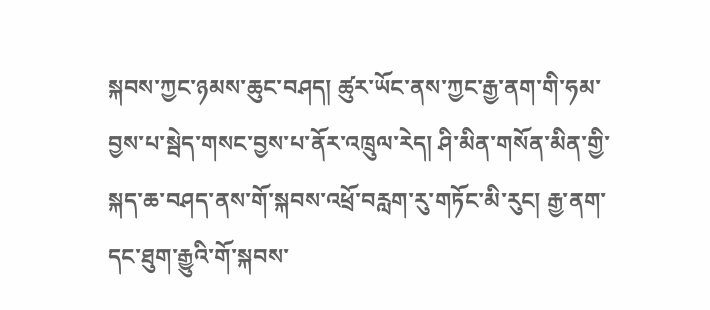སྐབས་ཀྱང་ཉམས་ཆུང་བཤད། ཚུར་ཡོང་ནས་ཀྱང་རྒྱ་ནག་གི་ཧམ་བྱས་པ་སྦེད་གསང་བྱས་པ་ནོར་འཁྲུལ་རེད། ཤི་མིན་གསོན་མིན་གྱི་སྐད་ཆ་བཤད་ནས་གོ་སྐབས་འཕྲོ་བརླག་རུ་གཏོང་མི་རུང། རྒྱ་ནག་དང་ཐུག་རྒྱུའི་གོ་སྐབས་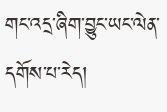གང་འདྲ་ཞིག་བྱུང་ཡང་ལེན་དགོས་པ་རེད།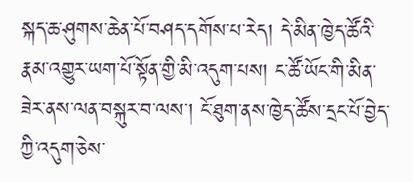སྐད་ཆ་ཤུགས་ཆེན་པོ་བཤད་དགོས་པ་རེད། དེ་མིན་ཁྱེད་ཚོའི་རྣམ་འགྱུར་ཡག་པོ་སྟོན་གྱི་མི་འདུག་པས། ང་ཚོ་ཡོང་གི་མིན་ཟེར་ནས་ལན་བསྐུར་བ་ལས་། ངོ་ཐུག་ནས་ཁྱེད་ཚོས་དྲང་པོ་བྱེད་ཀྱི་འདུག་ཅེས་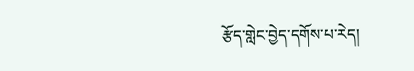རྩོད་གླེང་བྱེད་དགོས་པ་རེད།